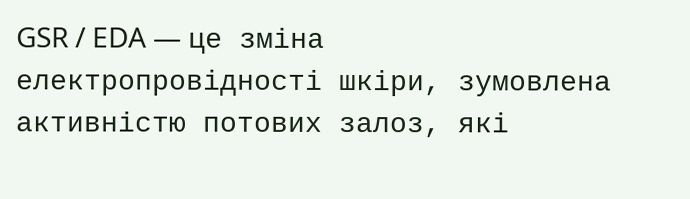GSR / EDA — це зміна електропровідності шкіри, зумовлена активністю потових залоз, які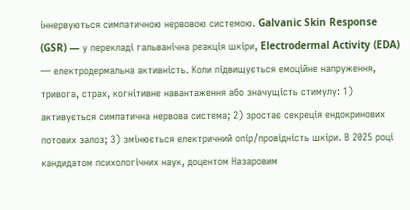іннервуються симпатичною нервовою системою. Galvanic Skin Response (GSR) — у перекладі гальванічна реакція шкіри, Electrodermal Activity (EDA) — електродермальна активність. Коли підвищується емоційне напруження, тривога, страх, когнітивне навантаження або значущість стимулу: 1) активується симпатична нервова система; 2) зростає секреція ендокринових потових залоз; 3) змінюється електричний опір/провідність шкіри. В 2025 році кандидатом психологічних наук, доцентом Назаровим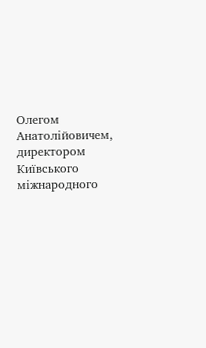Олегом Анатолійовичем, директором Київського міжнародного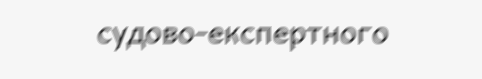судово-експертного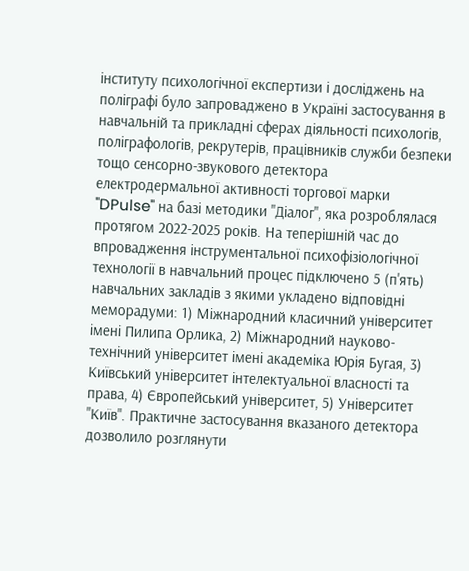інституту психологічної експертизи і досліджень на поліграфі було запроваджено в Україні застосування в навчальній та прикладні сферах діяльності психологів, поліграфологів, рекрутерів, працівників служби безпеки тощо сенсорно-звукового детектора електродермальної активності торгової марки "DPulse" на базі методики "Діалог", яка розроблялася протягом 2022-2025 років. На теперішній час до впровадження інструментальної психофізіологічної технології в навчальний процес підключено 5 (п'ять) навчальних закладів з якими укладено відповідні меморадуми: 1) Міжнародний класичний університет імені Пилипа Орлика, 2) Міжнародний науково-технічний університет імені академіка Юрія Бугая, 3) Київський університет інтелектуальної власності та права, 4) Європейський університет, 5) Університет "Київ". Практичне застосування вказаного детектора дозволило розглянути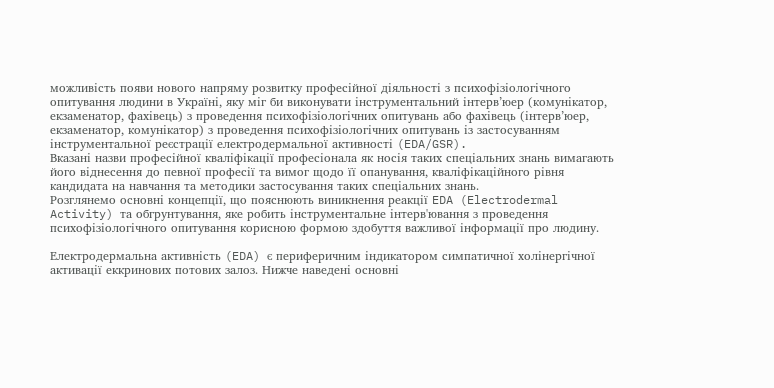можливість появи нового напряму розвитку професійної діяльності з психофізіологічного опитування людини в Україні, яку міг би виконувати інструментальний інтерв’юер (комунікатор, екзаменатор, фахівець) з проведення психофізіологічних опитувань або фахівець (інтерв’юер, екзаменатор, комунікатор) з проведення психофізіологічних опитувань із застосуванням інструментальної реєстрації електродермальної активності (EDA/GSR).
Вказані назви професійної кваліфікації професіонала як носія таких спеціальних знань вимагають його віднесення до певної професії та вимог щодо її опанування, кваліфікаційного рівня кандидата на навчання та методики застосування таких спеціальних знань.
Розглянемо основні концепції, що пояснюють виникнення реакції EDA (Electrodermal Activity) та обгрунтування, яке робить інструментальне інтерв'ювання з проведення психофізіологічного опитування корисною формою здобуття важливої інформації про людину.

Електродермальна активність (EDA) є периферичним індикатором симпатичної холінергічної активації еккринових потових залоз. Нижче наведені основні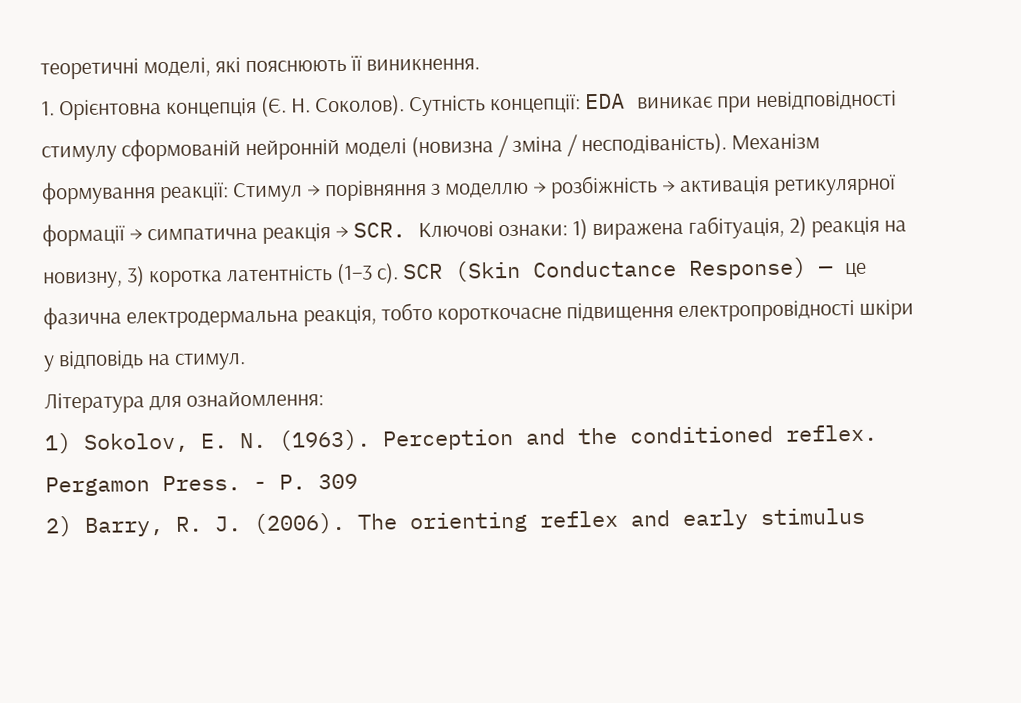теоретичні моделі, які пояснюють її виникнення.
1. Орієнтовна концепція (Є. Н. Соколов). Сутність концепції: EDA виникає при невідповідності стимулу сформованій нейронній моделі (новизна / зміна / несподіваність). Механізм формування реакції: Стимул → порівняння з моделлю → розбіжність → активація ретикулярної формації → симпатична реакція → SCR. Ключові ознаки: 1) виражена габітуація, 2) реакція на новизну, 3) коротка латентність (1–3 с). SCR (Skin Conductance Response) — це фазична електродермальна реакція, тобто короткочасне підвищення електропровідності шкіри у відповідь на стимул.
Література для ознайомлення:
1) Sokolov, E. N. (1963). Perception and the conditioned reflex. Pergamon Press. - P. 309
2) Barry, R. J. (2006). The orienting reflex and early stimulus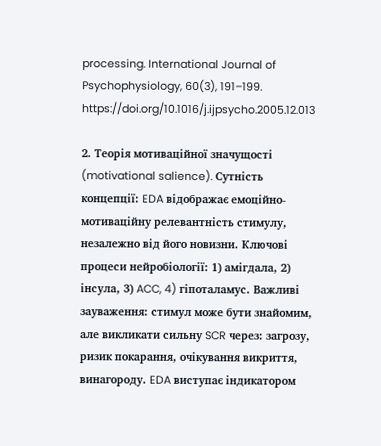processing. International Journal of Psychophysiology, 60(3), 191–199. https://doi.org/10.1016/j.ijpsycho.2005.12.013

2. Теорія мотиваційної значущості (motivational salience). Сутність концепції: EDA відображає емоційно-мотиваційну релевантність стимулу, незалежно від його новизни. Ключові процеси нейробіології: 1) амігдала, 2) інсула, 3) ACC, 4) гіпоталамус. Важливі зауваження: стимул може бути знайомим, але викликати сильну SCR через: загрозу, ризик покарання, очікування викриття, винагороду. EDA виступає індикатором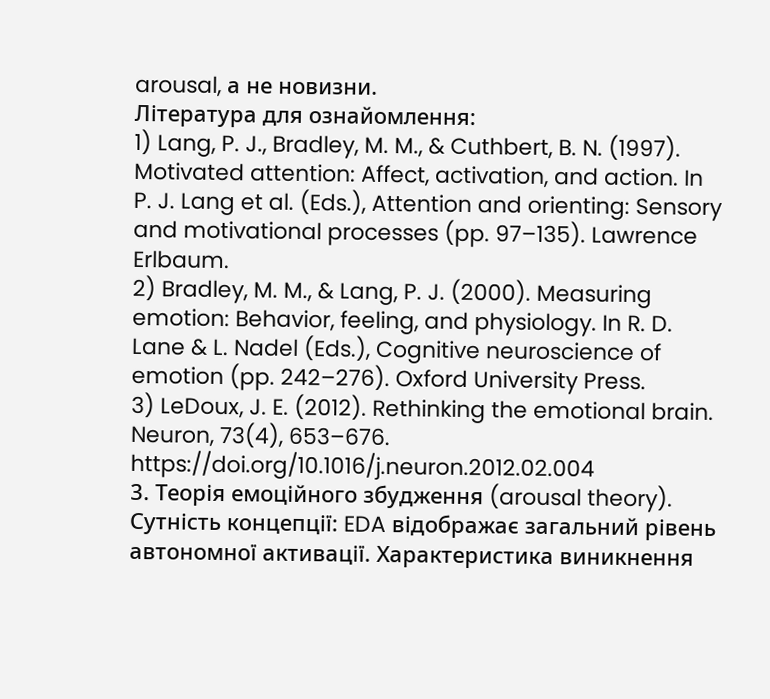arousal, а не новизни.
Література для ознайомлення:
1) Lang, P. J., Bradley, M. M., & Cuthbert, B. N. (1997). Motivated attention: Affect, activation, and action. In P. J. Lang et al. (Eds.), Attention and orienting: Sensory and motivational processes (pp. 97–135). Lawrence Erlbaum.
2) Bradley, M. M., & Lang, P. J. (2000). Measuring emotion: Behavior, feeling, and physiology. In R. D. Lane & L. Nadel (Eds.), Cognitive neuroscience of emotion (pp. 242–276). Oxford University Press.
3) LeDoux, J. E. (2012). Rethinking the emotional brain. Neuron, 73(4), 653–676. https://doi.org/10.1016/j.neuron.2012.02.004
3. Теорія емоційного збудження (arousal theory). Сутність концепції: EDA відображає загальний рівень автономної активації. Характеристика виникнення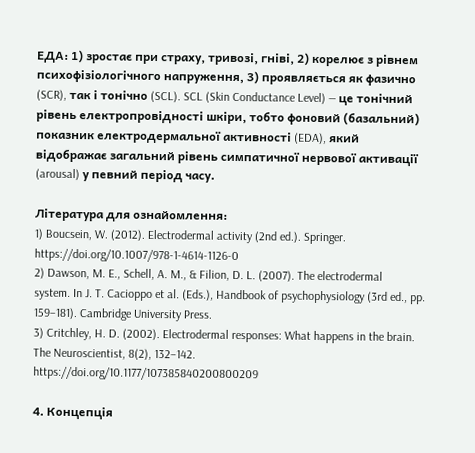ЕДА: 1) зростає при страху, тривозі, гніві, 2) корелює з рівнем психофізіологічного напруження, 3) проявляється як фазично (SCR), так і тонічно (SCL). SCL (Skin Conductance Level) — це тонічний рівень електропровідності шкіри, тобто фоновий (базальний) показник електродермальної активності (EDA), який відображає загальний рівень симпатичної нервової активації (arousal) у певний період часу.

Література для ознайомлення:
1) Boucsein, W. (2012). Electrodermal activity (2nd ed.). Springer. https://doi.org/10.1007/978-1-4614-1126-0
2) Dawson, M. E., Schell, A. M., & Filion, D. L. (2007). The electrodermal system. In J. T. Cacioppo et al. (Eds.), Handbook of psychophysiology (3rd ed., pp. 159–181). Cambridge University Press.
3) Critchley, H. D. (2002). Electrodermal responses: What happens in the brain. The Neuroscientist, 8(2), 132–142. https://doi.org/10.1177/107385840200800209

4. Концепція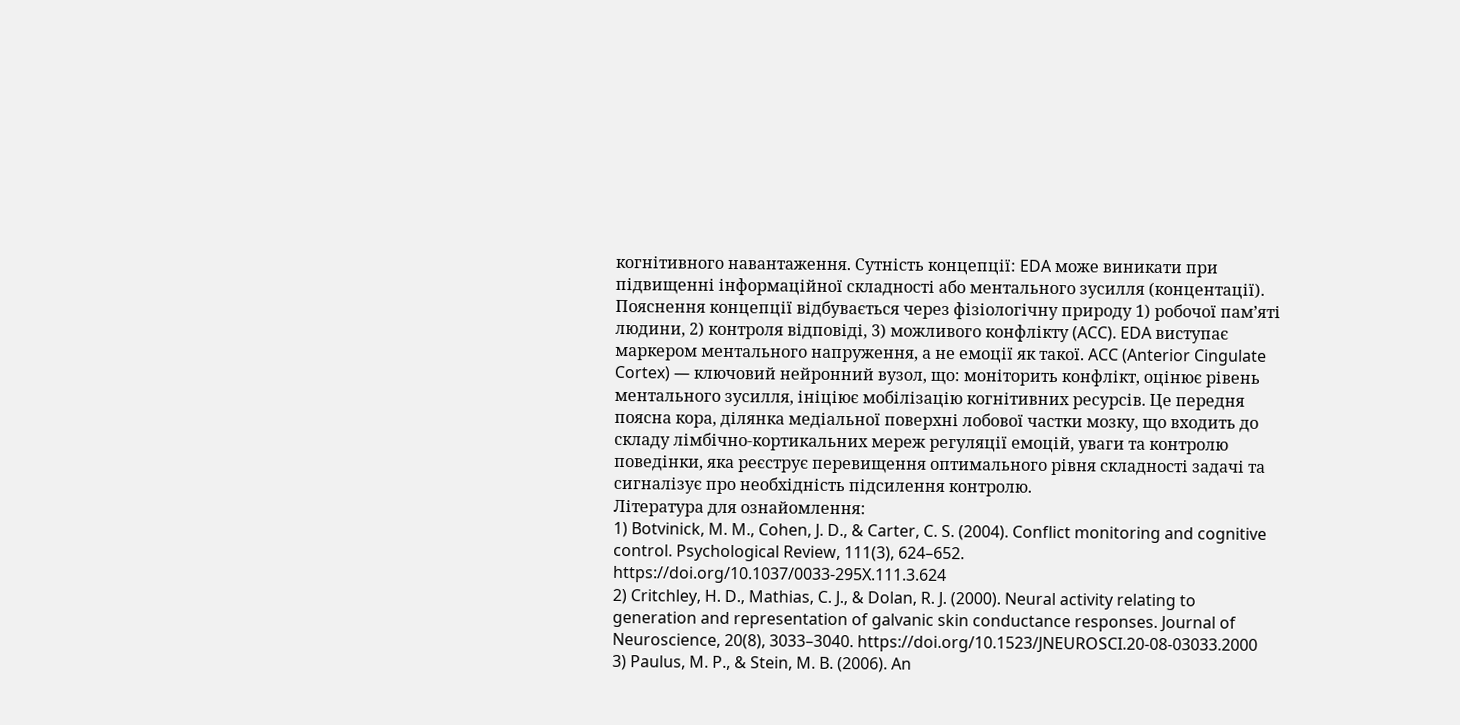когнітивного навантаження. Сутність концепції: EDA може виникати при підвищенні інформаційної складності або ментального зусилля (концентації). Пояснення концепції відбувається через фізіологічну природу 1) робочої пам’яті людини, 2) контроля відповіді, 3) можливого конфлікту (ACC). EDA виступає маркером ментального напруження, а не емоції як такої. ACC (Anterior Cingulate Cortex) — ключовий нейронний вузол, що: моніторить конфлікт, оцінює рівень ментального зусилля, ініціює мобілізацію когнітивних ресурсів. Це передня поясна кора, ділянка медіальної поверхні лобової частки мозку, що входить до складу лімбічно-кортикальних мереж регуляції емоцій, уваги та контролю поведінки, яка реєструє перевищення оптимального рівня складності задачі та сигналізує про необхідність підсилення контролю.
Література для ознайомлення:
1) Botvinick, M. M., Cohen, J. D., & Carter, C. S. (2004). Conflict monitoring and cognitive control. Psychological Review, 111(3), 624–652. https://doi.org/10.1037/0033-295X.111.3.624
2) Critchley, H. D., Mathias, C. J., & Dolan, R. J. (2000). Neural activity relating to generation and representation of galvanic skin conductance responses. Journal of Neuroscience, 20(8), 3033–3040. https://doi.org/10.1523/JNEUROSCI.20-08-03033.2000
3) Paulus, M. P., & Stein, M. B. (2006). An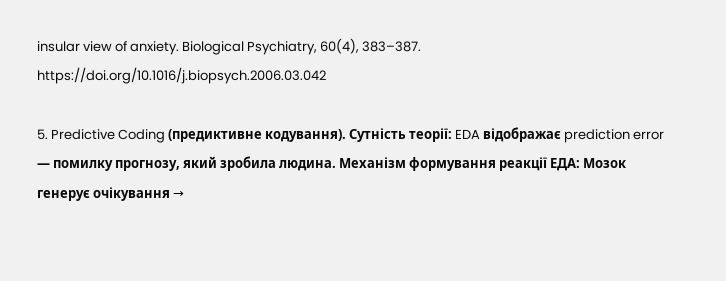insular view of anxiety. Biological Psychiatry, 60(4), 383–387. https://doi.org/10.1016/j.biopsych.2006.03.042

5. Predictive Coding (предиктивне кодування). Сутність теорії: EDA відображає prediction error — помилку прогнозу, який зробила людина. Механізм формування реакції ЕДА: Мозок генерує очікування →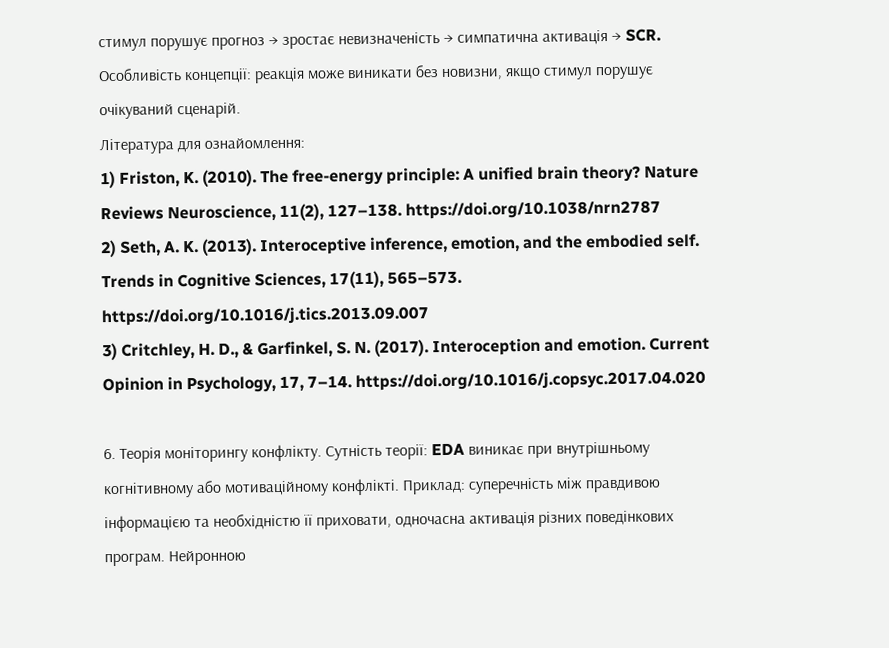стимул порушує прогноз → зростає невизначеність → симпатична активація → SCR. Особливість концепції: реакція може виникати без новизни, якщо стимул порушує очікуваний сценарій.
Література для ознайомлення:
1) Friston, K. (2010). The free-energy principle: A unified brain theory? Nature Reviews Neuroscience, 11(2), 127–138. https://doi.org/10.1038/nrn2787
2) Seth, A. K. (2013). Interoceptive inference, emotion, and the embodied self. Trends in Cognitive Sciences, 17(11), 565–573. https://doi.org/10.1016/j.tics.2013.09.007
3) Critchley, H. D., & Garfinkel, S. N. (2017). Interoception and emotion. Current Opinion in Psychology, 17, 7–14. https://doi.org/10.1016/j.copsyc.2017.04.020

6. Теорія моніторингу конфлікту. Сутність теорії: EDA виникає при внутрішньому когнітивному або мотиваційному конфлікті. Приклад: суперечність між правдивою інформацією та необхідністю її приховати, одночасна активація різних поведінкових програм. Нейронною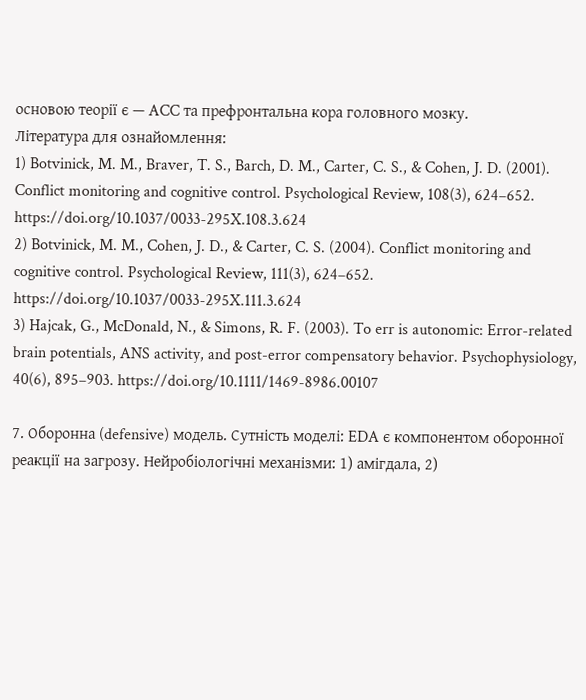основою теорії є — ACC та префронтальна кора головного мозку.
Література для ознайомлення:
1) Botvinick, M. M., Braver, T. S., Barch, D. M., Carter, C. S., & Cohen, J. D. (2001). Conflict monitoring and cognitive control. Psychological Review, 108(3), 624–652. https://doi.org/10.1037/0033-295X.108.3.624
2) Botvinick, M. M., Cohen, J. D., & Carter, C. S. (2004). Conflict monitoring and cognitive control. Psychological Review, 111(3), 624–652. https://doi.org/10.1037/0033-295X.111.3.624
3) Hajcak, G., McDonald, N., & Simons, R. F. (2003). To err is autonomic: Error-related brain potentials, ANS activity, and post-error compensatory behavior. Psychophysiology, 40(6), 895–903. https://doi.org/10.1111/1469-8986.00107

7. Оборонна (defensive) модель. Сутність моделі: EDA є компонентом оборонної реакції на загрозу. Нейробіологічні механізми: 1) амігдала, 2)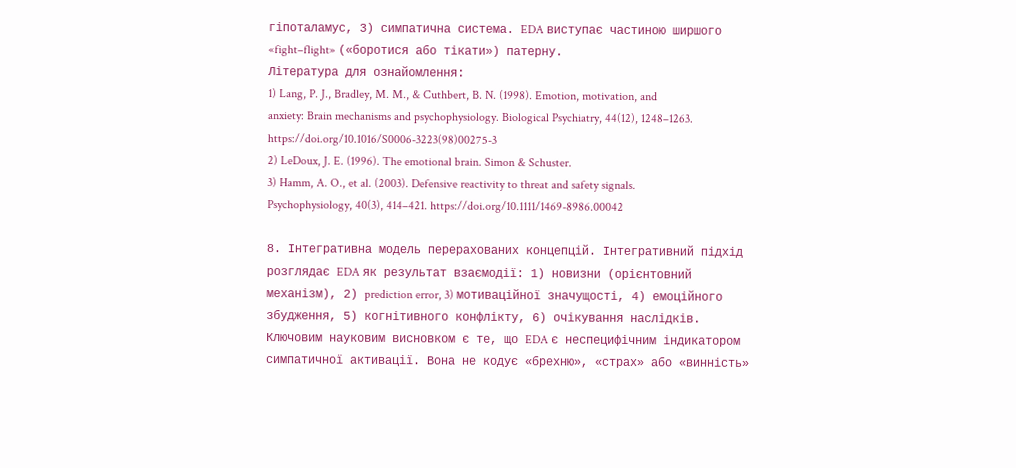гіпоталамус, 3) симпатична система. EDA виступає частиною ширшого «fight–flight» («боротися або тікати») патерну.
Література для ознайомлення:
1) Lang, P. J., Bradley, M. M., & Cuthbert, B. N. (1998). Emotion, motivation, and anxiety: Brain mechanisms and psychophysiology. Biological Psychiatry, 44(12), 1248–1263. https://doi.org/10.1016/S0006-3223(98)00275-3
2) LeDoux, J. E. (1996). The emotional brain. Simon & Schuster.
3) Hamm, A. O., et al. (2003). Defensive reactivity to threat and safety signals. Psychophysiology, 40(3), 414–421. https://doi.org/10.1111/1469-8986.00042

8. Інтегративна модель перерахованих концепцій. Інтегративний підхід розглядає EDA як результат взаємодії: 1) новизни (орієнтовний механізм), 2) prediction error, 3) мотиваційної значущості, 4) емоційного збудження, 5) когнітивного конфлікту, 6) очікування наслідків. Ключовим науковим висновком є те, що EDA є неспецифічним індикатором симпатичної активації. Вона не кодує «брехню», «страх» або «винність»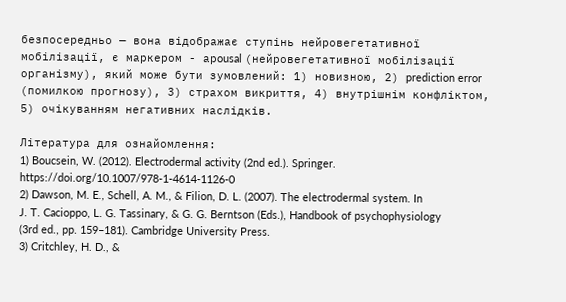безпосередньо — вона відображає ступінь нейровегетативної мобілізації, є маркером - арousal (нейровегетативної мобілізації організму), який може бути зумовлений: 1) новизною, 2) prediction error (помилкою прогнозу), 3) страхом викриття, 4) внутрішнім конфліктом, 5) очікуванням негативних наслідків.

Література для ознайомлення:
1) Boucsein, W. (2012). Electrodermal activity (2nd ed.). Springer. https://doi.org/10.1007/978-1-4614-1126-0
2) Dawson, M. E., Schell, A. M., & Filion, D. L. (2007). The electrodermal system. In J. T. Cacioppo, L. G. Tassinary, & G. G. Berntson (Eds.), Handbook of psychophysiology (3rd ed., pp. 159–181). Cambridge University Press.
3) Critchley, H. D., &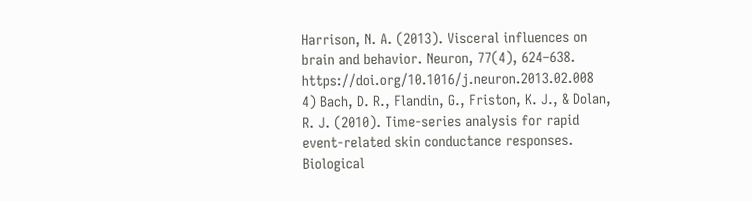Harrison, N. A. (2013). Visceral influences on brain and behavior. Neuron, 77(4), 624–638. https://doi.org/10.1016/j.neuron.2013.02.008
4) Bach, D. R., Flandin, G., Friston, K. J., & Dolan, R. J. (2010). Time-series analysis for rapid event-related skin conductance responses. Biological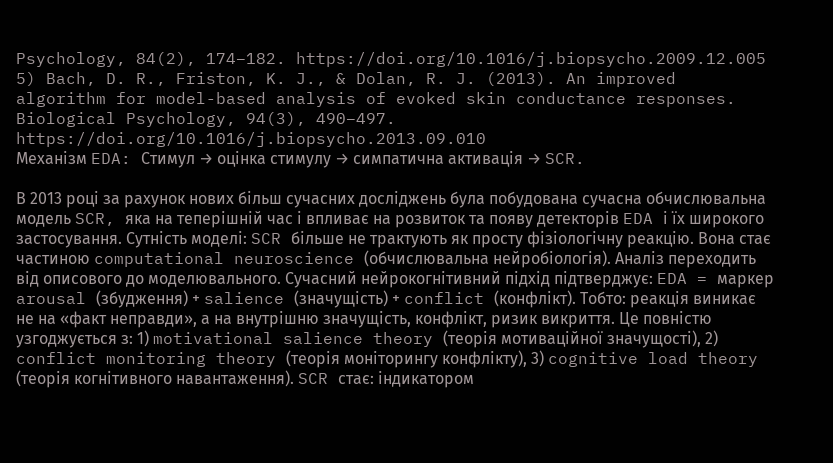Psychology, 84(2), 174–182. https://doi.org/10.1016/j.biopsycho.2009.12.005
5) Bach, D. R., Friston, K. J., & Dolan, R. J. (2013). An improved algorithm for model-based analysis of evoked skin conductance responses. Biological Psychology, 94(3), 490–497. https://doi.org/10.1016/j.biopsycho.2013.09.010
Механізм EDA: Стимул → оцінка стимулу → симпатична активація → SCR.

В 2013 році за рахунок нових більш сучасних досліджень була побудована сучасна обчислювальна модель SCR, яка на теперішній час і впливає на розвиток та появу детекторів EDA і їх широкого застосування. Сутність моделі: SCR більше не трактують як просту фізіологічну реакцію. Вона стає частиною computational neuroscience (обчислювальна нейробіологія). Аналіз переходить від описового до моделювального. Сучасний нейрокогнітивний підхід підтверджує: EDA = маркер arousal (збудження) + salience (значущість) + conflict (конфлікт). Тобто: реакція виникає не на «факт неправди», а на внутрішню значущість, конфлікт, ризик викриття. Це повністю узгоджується з: 1) motivational salience theory (теорія мотиваційної значущості), 2) conflict monitoring theory (теорія моніторингу конфлікту), 3) cognitive load theory (теорія когнітивного навантаження). SCR стає: індикатором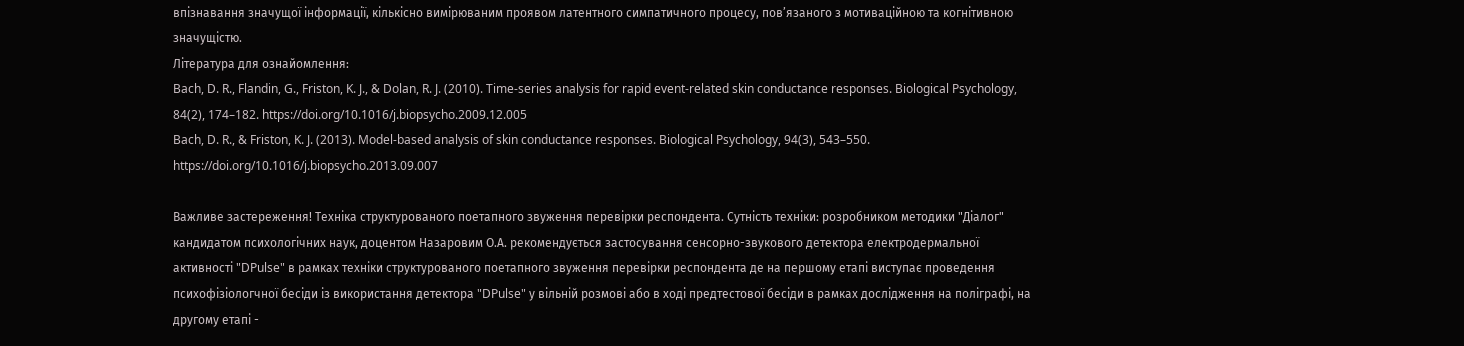впізнавання значущої інформації, кількісно вимірюваним проявом латентного симпатичного процесу, пов’язаного з мотиваційною та когнітивною значущістю.
Література для ознайомлення:
Bach, D. R., Flandin, G., Friston, K. J., & Dolan, R. J. (2010). Time-series analysis for rapid event-related skin conductance responses. Biological Psychology, 84(2), 174–182. https://doi.org/10.1016/j.biopsycho.2009.12.005
Bach, D. R., & Friston, K. J. (2013). Model-based analysis of skin conductance responses. Biological Psychology, 94(3), 543–550. https://doi.org/10.1016/j.biopsycho.2013.09.007

Важливе застереження! Техніка структурованого поетапного звуження перевірки респондента. Сутність техніки: розробником методики "Діалог" кандидатом психологічних наук, доцентом Назаровим О.А. рекомендується застосування сенсорно-звукового детектора електродермальної активності "DPulse" в рамках техніки структурованого поетапного звуження перевірки респондента де на першому етапі виступає проведення психофізіологчної бесіди із використання детектора "DPulse" у вільній розмові або в ході предтестової бесіди в рамках дослідження на поліграфі, на другому етапі -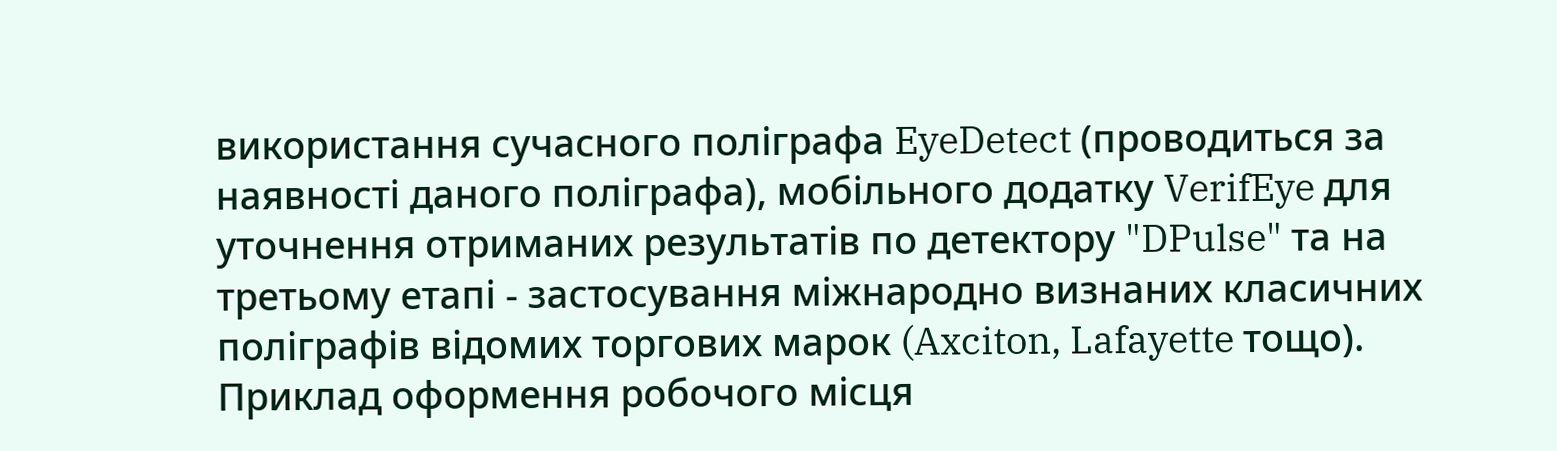використання сучасного поліграфа EyeDetect (проводиться за наявності даного поліграфа), мобільного додатку VerifEye для уточнення отриманих результатів по детектору "DPulse" та на третьому етапі - застосування міжнародно визнаних класичних поліграфів відомих торгових марок (Axciton, Lafayette тощо).
Приклад оформення робочого місця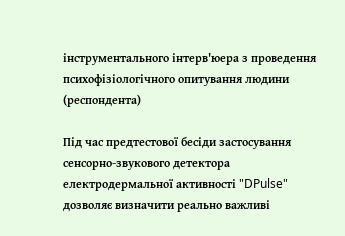інструментального інтерв'юера з проведення психофізіологічного опитування людини (респондента)

Під час предтестової бесіди застосування сенсорно-звукового детектора електродермальної активності "DPulse" дозволяє визначити реально важливі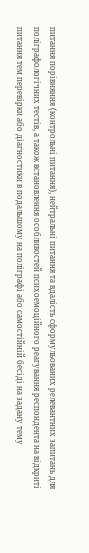питання порівняння (контрольні питання), нейтральні питання та вдалість сформульованих релевантних запитань для поліграфологічних тестів, а також встановлення особливостей психоемоційного реагування респондента на відкриті питання тем перевірки або діагностики в подальшому на поліграфі або самостійній бесіді на задану тему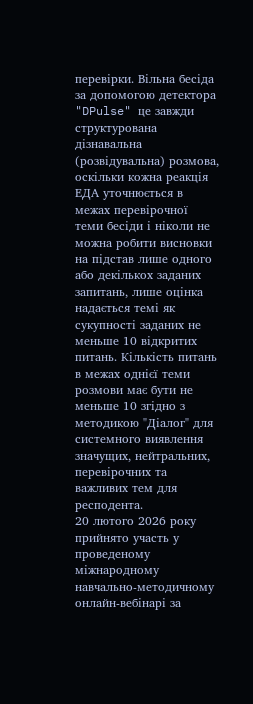перевірки. Вільна бесіда за допомогою детектора "DPulse" це завжди структурована дізнавальна (розвідувальна) розмова, оскільки кожна реакція ЕДА уточнюється в межах перевірочної теми бесіди і ніколи не можна робити висновки на підстав лише одного або декількох заданих запитань, лише оцінка надається темі як сукупності заданих не меньше 10 відкритих питань. Кількість питань в межах однієї теми розмови має бути не меньше 10 згідно з методикою "Діалог" для системного виявлення значущих, нейтральних, перевірочних та важливих тем для респодента.
20 лютого 2026 року прийнято участь у проведеному міжнародному навчально-методичному онлайн-вебінарі за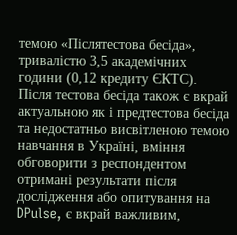темою «Післятестова бесіда», тривалістю 3,5 академічних години (0,12 кредиту ЄКТС). Після тестова бесіда також є вкрай актуальною як і предтестова бесіда та недостатньо висвітленою темою навчання в Україні, вміння обговорити з респондентом отримані результати після дослідження або опитування на DPulse, є вкрай важливим,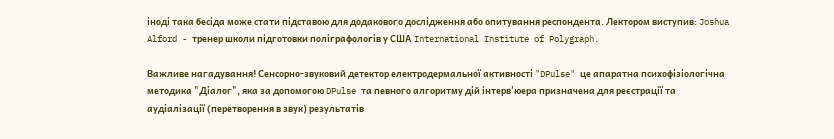іноді така бесіда може стати підставою для додакового дослідження або опитування респондента. Лектором виступив: Joshua Alford - тренер школи підготовки поліграфологів у США International Institute of Polygraph.

Важливе нагадування! Сенсорно-звуковий детектор електродермальної активності "DPulse" це апаратна психофізіологічна методика "Діалог", яка за допомогою DPulse та певного алгоритму дій інтерв'юера призначена для реєстрації та аудіалізації (перетворення в звук) результатів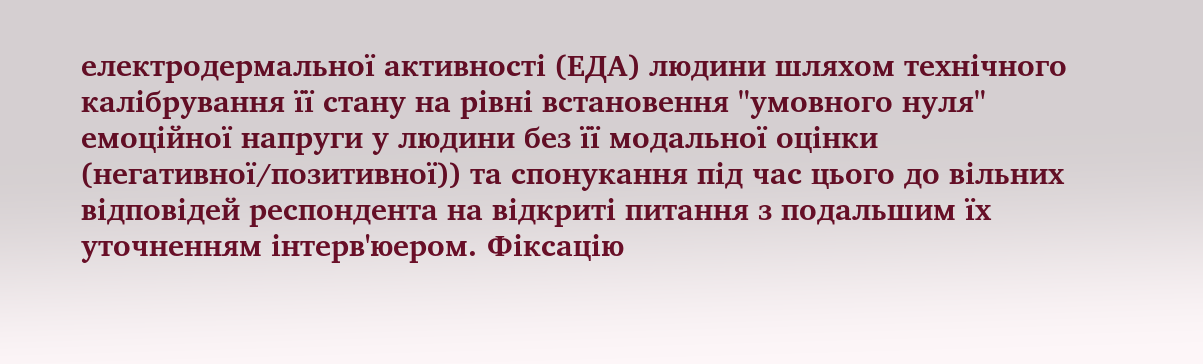електродермальної активності (ЕДА) людини шляхом технічного калібрування її стану на рівні встановення "умовного нуля" емоційної напруги у людини без її модальної оцінки (негативної/позитивної)) та спонукання під час цього до вільних відповідей респондента на відкриті питання з подальшим їх уточненням інтерв'юером. Фіксацію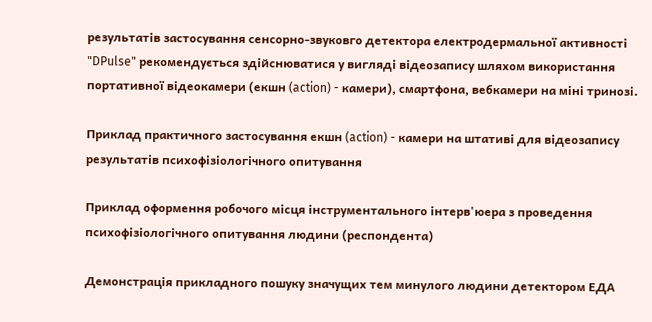результатів застосування сенсорно-звуковго детектора електродермальної активності "DPulse" рекомендується здійснюватися у вигляді відеозапису шляхом використання портативної відеокамери (екшн (action) - камери), смартфона, вебкамери на міні тринозі.

Приклад практичного застосування екшн (action) - камери на штативі для відеозапису результатів психофізіологічного опитування

Приклад оформення робочого місця інструментального інтерв'юера з проведення психофізіологічного опитування людини (респондента)

Демонстрація прикладного пошуку значущих тем минулого людини детектором ЕДА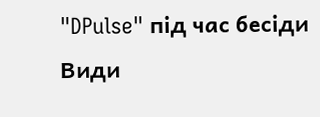"DPulse" під час бесіди
Види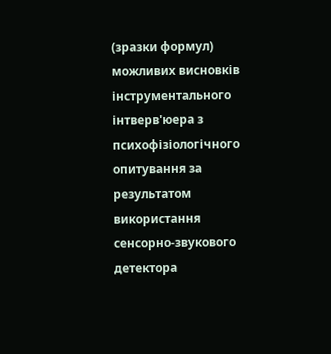(зразки формул) можливих висновків інструментального інтверв'юера з психофізіологічного опитування за результатом використання сенсорно-звукового детектора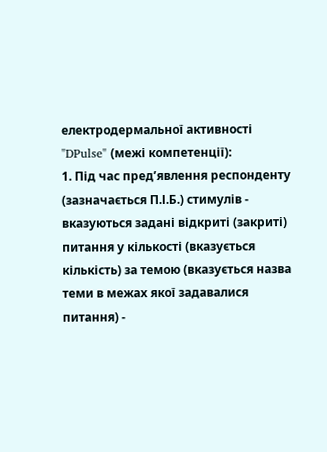електродермальної активності "DPulse" (межі компетенції):
1. Під час пред’явлення респонденту (зазначається П.І.Б.) стимулів - вказуються задані відкриті (закриті) питання у кількості (вказується кількість) за темою (вказується назва теми в межах якої задавалися питання) -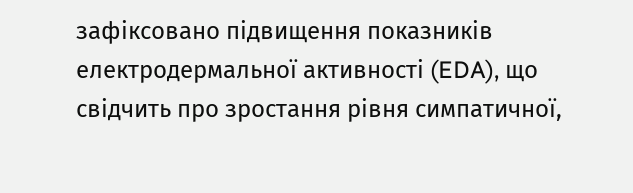зафіксовано підвищення показників електродермальної активності (EDA), що свідчить про зростання рівня симпатичної,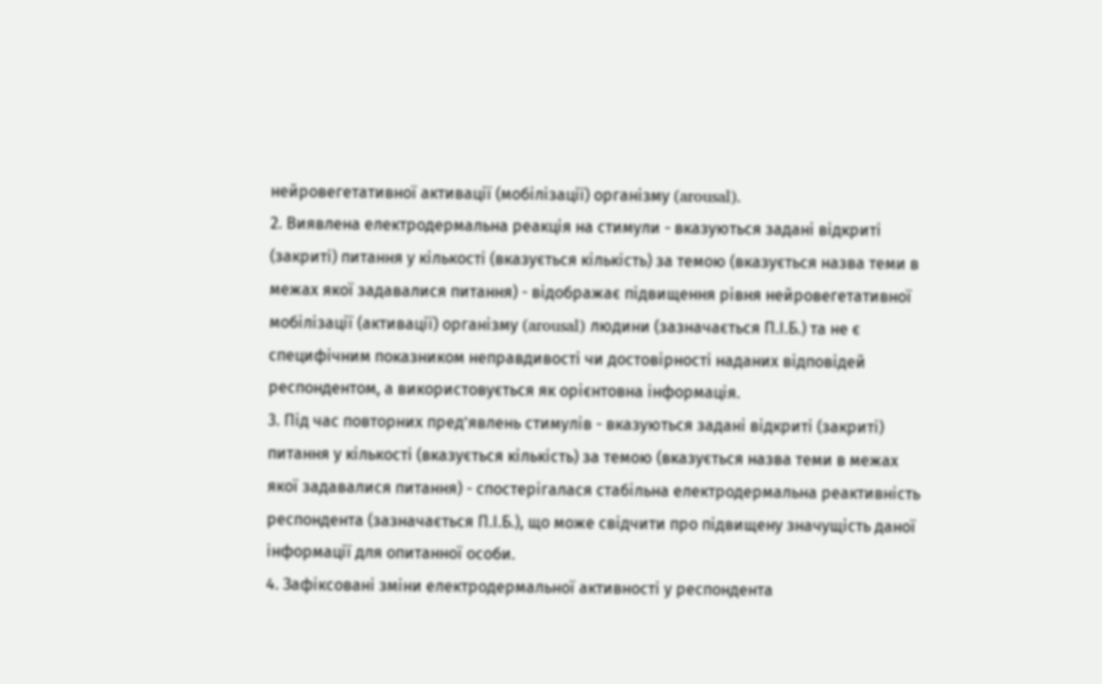нейровегетативної активації (мобілізації) організму (arousal).
2. Виявлена електродермальна реакція на стимули - вказуються задані відкриті (закриті) питання у кількості (вказується кількість) за темою (вказується назва теми в межах якої задавалися питання) - відображає підвищення рівня нейровегетативної мобілізації (активації) організму (arousal) людини (зазначається П.І.Б.) та не є специфічним показником неправдивості чи достовірності наданих відповідей респондентом, а використовується як орієнтовна інформація.
3. Під час повторних пред’явлень стимулів - вказуються задані відкриті (закриті) питання у кількості (вказується кількість) за темою (вказується назва теми в межах якої задавалися питання) - спостерігалася стабільна електродермальна реактивність респондента (зазначається П.І.Б.), що може свідчити про підвищену значущість даної інформації для опитанної особи.
4. Зафіксовані зміни електродермальної активності у респондента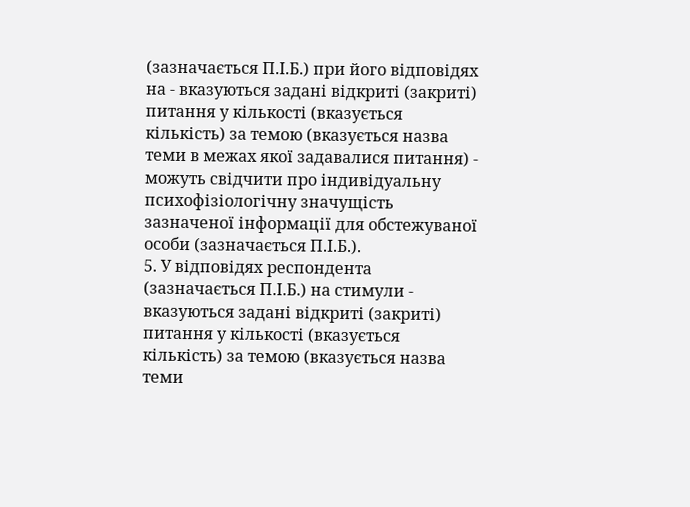(зазначається П.І.Б.) при його відповідях на - вказуються задані відкриті (закриті) питання у кількості (вказується кількість) за темою (вказується назва теми в межах якої задавалися питання) - можуть свідчити про індивідуальну психофізіологічну значущість зазначеної інформації для обстежуваної особи (зазначається П.І.Б.).
5. У відповідях респондента (зазначається П.І.Б.) на стимули - вказуються задані відкриті (закриті) питання у кількості (вказується кількість) за темою (вказується назва теми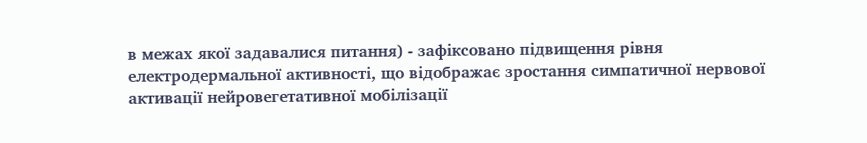в межах якої задавалися питання) - зафіксовано підвищення рівня електродермальної активності, що відображає зростання симпатичної нервової активації нейровегетативної мобілізації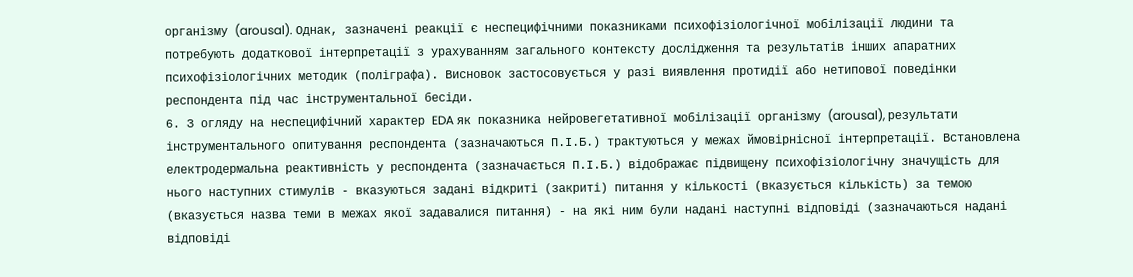організму (arousal). Однак, зазначені реакції є неспецифічними показниками психофізіологічної мобілізації людини та потребують додаткової інтерпретації з урахуванням загального контексту дослідження та результатів інших апаратних психофізіологічних методик (поліграфа). Висновок застосовується у разі виявлення протидії або нетипової поведінки респондента під час інструментальної бесіди.
6. З огляду на неспецифічний характер EDA як показника нейровегетативної мобілізації організму (arousal), результати інструментального опитування респондента (зазначаються П.І.Б.) трактуються у межах ймовірнісної інтерпретації. Встановлена електродермальна реактивність у респондента (зазначається П.І.Б.) відображає підвищену психофізіологічну значущість для нього наступних стимулів - вказуються задані відкриті (закриті) питання у кількості (вказується кількість) за темою (вказується назва теми в межах якої задавалися питання) - на які ним були надані наступні відповіді (зазначаються надані відповіді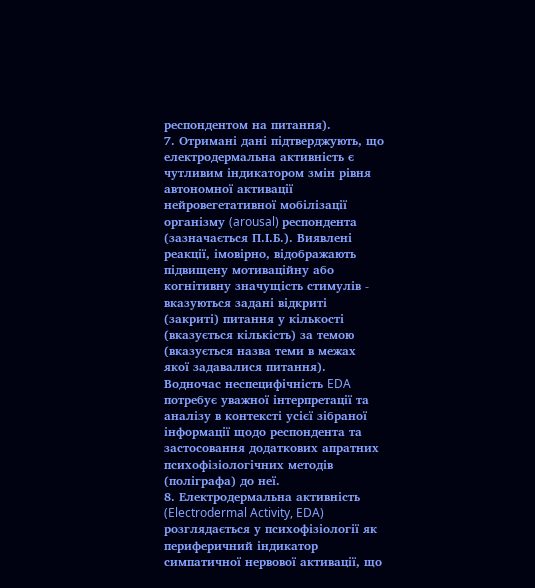респондентом на питання).
7. Отримані дані підтверджують, що електродермальна активність є чутливим індикатором змін рівня автономної активації нейровегетативної мобілізації організму (arousal) респондента (зазначається П.І.Б.). Виявлені реакції, імовірно, відображають підвищену мотиваційну або когнітивну значущість стимулів - вказуються задані відкриті (закриті) питання у кількості (вказується кількість) за темою (вказується назва теми в межах якої задавалися питання). Водночас неспецифічність EDA потребує уважної інтерпретації та аналізу в контексті усієї зібраної інформації щодо респондента та застосовання додаткових апратних психофізіологічних методів (поліграфа) до неї.
8. Електродермальна активність (Electrodermal Activity, EDA) розглядається у психофізіології як периферичний індикатор симпатичної нервової активації, що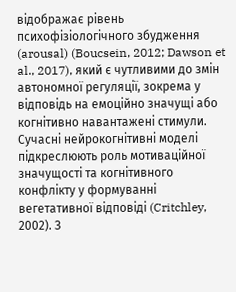відображає рівень психофізіологічного збудження (arousal) (Boucsein, 2012; Dawson et al., 2017), який є чутливими до змін автономної регуляції, зокрема у відповідь на емоційно значущі або когнітивно навантажені стимули. Сучасні нейрокогнітивні моделі підкреслюють роль мотиваційної значущості та когнітивного конфлікту у формуванні вегетативної відповіді (Critchley, 2002). З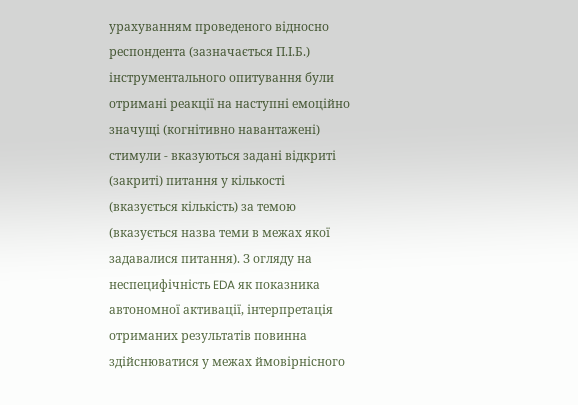урахуванням проведеного відносно респондента (зазначається П.І.Б.) інструментального опитування були отримані реакції на наступні емоційно значущі (когнітивно навантажені) стимули - вказуються задані відкриті (закриті) питання у кількості (вказується кількість) за темою (вказується назва теми в межах якої задавалися питання). З огляду на неспецифічність EDA як показника автономної активації, інтерпретація отриманих результатів повинна здійснюватися у межах ймовірнісного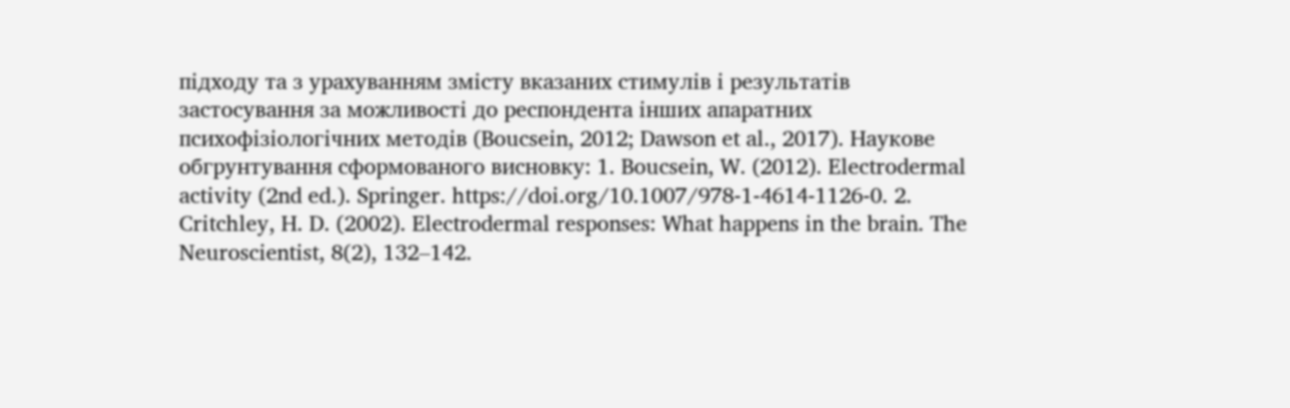підходу та з урахуванням змісту вказаних стимулів і результатів застосування за можливості до респондента інших апаратних психофізіологічних методів (Boucsein, 2012; Dawson et al., 2017). Наукове обгрунтування сформованого висновку: 1. Boucsein, W. (2012). Electrodermal activity (2nd ed.). Springer. https://doi.org/10.1007/978-1-4614-1126-0. 2. Critchley, H. D. (2002). Electrodermal responses: What happens in the brain. The Neuroscientist, 8(2), 132–142.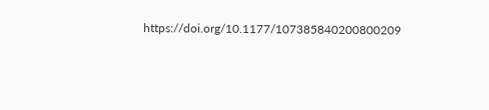https://doi.org/10.1177/107385840200800209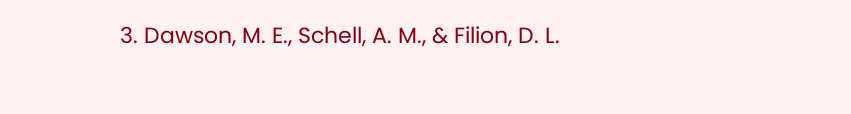3. Dawson, M. E., Schell, A. M., & Filion, D. L.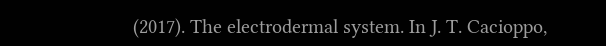(2017). The electrodermal system. In J. T. Cacioppo,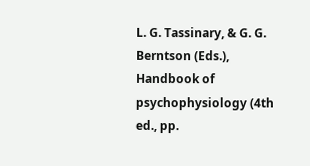L. G. Tassinary, & G. G. Berntson (Eds.), Handbook of psychophysiology (4th ed., pp.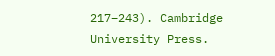217–243). Cambridge University Press.